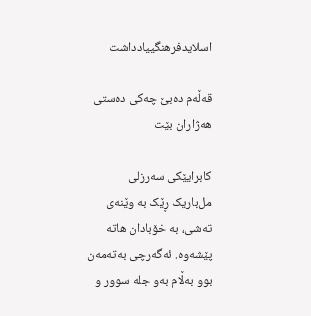اسلایدفرهنگییادداشت

قەڵەم دەبێ چەکی دەستی هەژاران بێت

کابرایێکی سەرزلی مل‌باریک ڕێک بە وێنەی تەشی، بە خۆبادان هاتە پێشەوە. ئەگەرچی بەتەمەن بوو بەڵام بەو جلە سوور و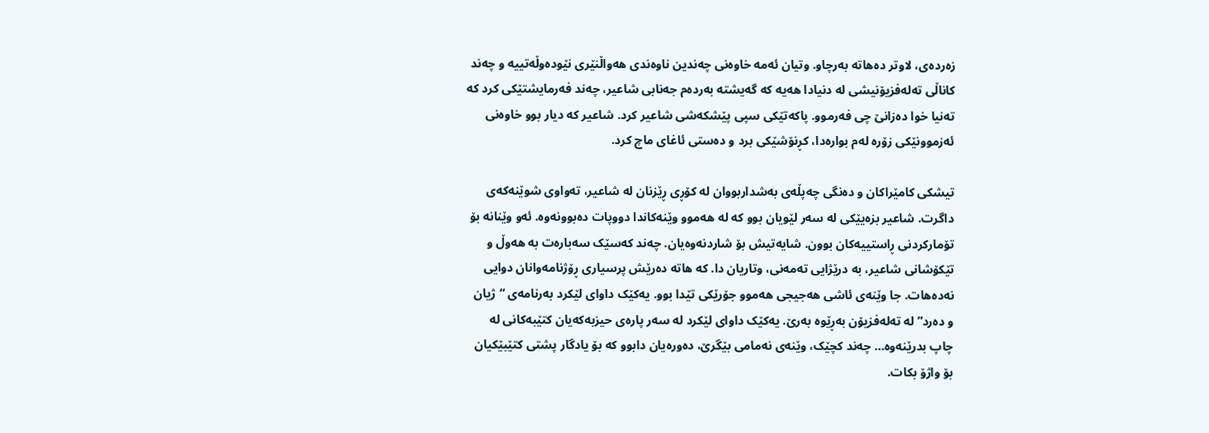زەردەی، لاوتر دەهاتە بەرچاو. وتیان ئەمە خاوەنی چەندین ناوەندی هەواڵنێری نێودەوڵەتییە و چەند کاناڵی تەلەفزیۆنیشی لە دنیادا هەیە کە گەیشتە بەردەم جەنابی شاعیر، چەند فەرمایشتێکی کرد کە تەنیا خوا دەزانێ چی فەرموو. پاکەتێکی سپی پێشکەشی شاعیر کرد. شاعیر کە دیار بوو خاوەنی ئەزموونێکی زۆرە لەم بوارەدا، کڕنۆشێکی برد و دەستی ئاغای ماچ کرد.

تیشکی کامێراکان و دەنگی چەپڵەی بەشداربووان لە کۆڕی ڕێزنان لە شاعیر، تەواوی شوێنەکەی داگرت. شاعیر بزەیێکی لە سەر لێویان بوو کە لە هەموو وێنەکاندا دووپات دەبوونەوە. ئەو وێنانە بۆ تۆمارکردنی ڕاستییەکان بوون. شایەتیش بۆ شاردنەوەیان. چەند کەسێک سەبارەت بە هەوڵ و تێکۆشانی شاعیر، بە درێژایی تەمەنی، وتاریان دا. کە هاتە دەرێش پرسیاری ڕۆژنامەوانان دوایی نەدەهات. جا وێنەی ئاشی هەجیجی هەموو جۆرێکی تێدا بوو. یەکێک داوای لێکرد بەرنامەی “ژیان و دەرد” لە تەلەفزیۆن بەڕێوە بەرێ. یەکێک داوای لێکرد لە سەر پارەی حیزبەکەیان کتێبەکانی لە چاپ بدرێنەوە… چەند کچێک، وێنەی نەمامی بێگرێ، دەورەیان دابوو کە بۆ یادگار پشتی کتێبێکیان بۆ واژۆ بکات.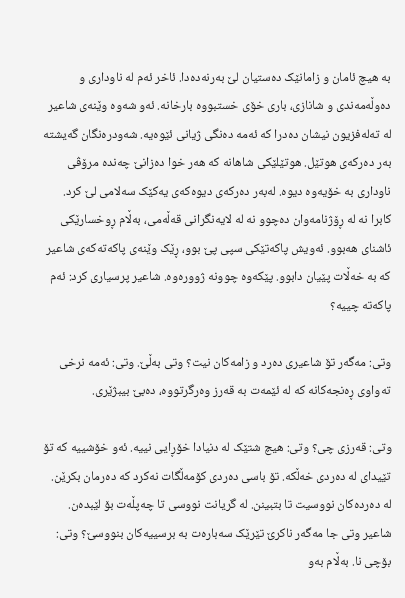بە هیچ ئامان و زامانێک دەستیان لێ بەرنەدەدا. ئاخر ئەم لە ناوداری و دەوڵەمەندی و شانازی، باری خۆی خستبووە بارخانە. ئەو شەوە وێنەی شاعیر لە تەلەفزیون نیشان دەدرا کە ئەمە دەنگی ژیانی ئێوەیە. شەودرەنگان گەیشتە بەر دەرکەی هوتێل. هوتێلێکی شاهانە کە هەر خوا دەزانێ چەندە مرۆڤی ناوداری بە خۆیەوە دیوە. لەبەر دەرکەی دیوەکەی یەکێک سەلامی لێ کرد. کابرا نە لە ڕۆژنامەوان دەچوو نە لە لایەنگرانی قەڵەمی، بەڵام ڕوخسارێکی ئاشنای هەبوو. ئەویش پاکەتێکی سپی پێ بوو، ڕێک وێنەی پاکەتەکەی شاعیر کە بە خەڵات پێیان دابوو. پێکەوە چوونە ژوورەوە. شاعیر پرسیاری کرد: ئەم پاکەتە چییە؟

وتی: مەگەر تۆ شاعیری دەرد و زامەکان نیت؟ وتی بەڵێ. وتی: ئەمە نرخی تەواوی ڕەنجەکانە کە لە ئێمەت بە قەرز وەرگرتووە، دەبێ بیبژێری.

وتی: قەرزی چی؟ وتی: هیچ شتێک لە دنیادا خۆڕایی نییە. ئەو خۆشییە کە تۆ تێیدای لە دەردی خەڵکە. تۆ باسی دەردی کۆمەڵگات نەکرد کە دەرمان بکرێن. لە دەردەکان نووسیت تا بتبینن. لە گریانت نووسی تا چەپڵەت بۆ لێبدەن. شاعیر وتی جا مەگەر ناکرێ تێرێک سەبارەت بە برسییەکان بنووسێ؟ وتی: بۆچی نا. بەڵام بەو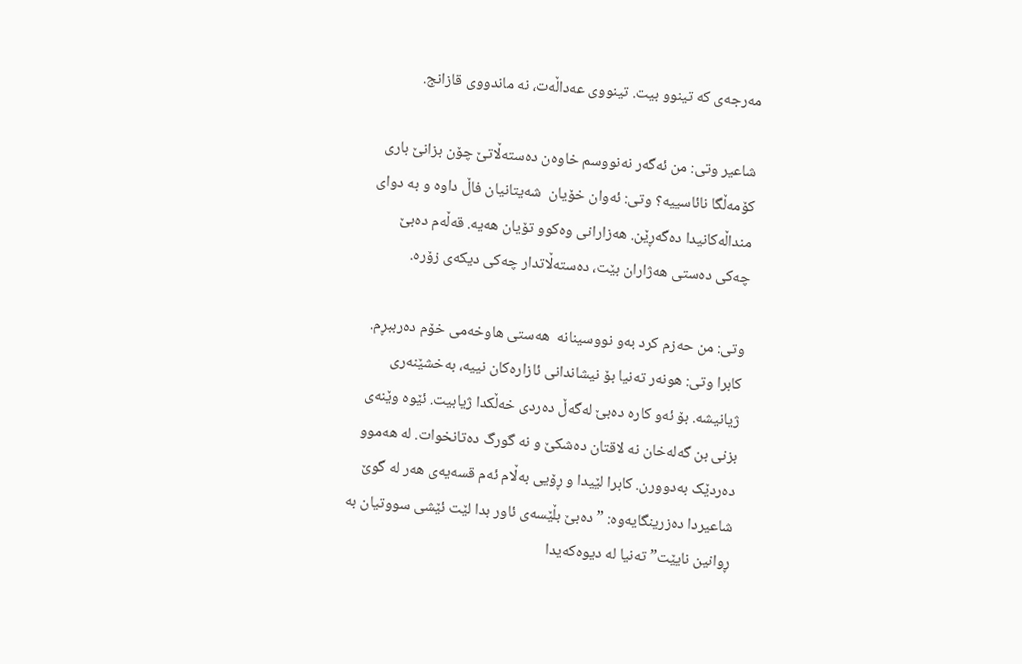مەرجەی کە تینوو بیت. تینووی عەداڵەت، نە ماندووی قازانج.

شاعیر وتی: من ئەگەر نەنووسم خاوەن دەستەڵاتێ چۆن بزانێ باری کۆمەڵگا نائاسییە؟ وتی: ئەوان خۆیان  شەیتانیان فاڵ داوە و بە دوای منداڵەکانیدا دەگەڕێن. هەزارانی وەکوو تۆیان هەیە. قەڵەم دەبێ چەکی دەستی هەژاران بێت، دەستەڵاتدار چەکی دیکەی زۆرە.

وتی: من حەزم کرد بەو نووسینانە  هەستی هاوخەمی خۆم دەرببڕم. کابرا وتی: هونەر تەنیا بۆ نیشاندانی ئازارەکان نییە، بەخشێنەری ژیانیشە. بۆ ئەو کارە دەبێ لەگەڵ دەردی خەڵکدا ژیابیت. ئێوە وێنەی بزنی بن گەلەخان نە لاقتان دەشکێ و نە گورگ دەتانخوات. لە هەموو دەردێک بەدوورن. کابرا لێیدا و ڕۆیی بەڵام ئەم قسەیەی هەر لە گوێ شاعیردا دەزرینگایەوە: ” دەبێ بڵێسەی ئاور بدا لێت ئێشی سووتیان بە ڕوانین نایێت” تەنیا لە دیوەکەیدا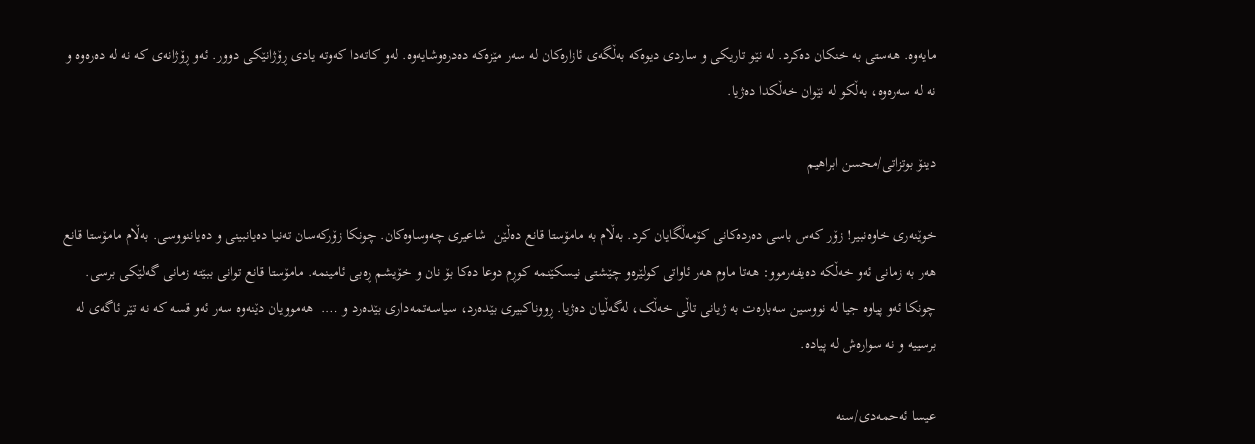مایەوە. هەستی بە خنکان دەکرد. له نێو تاریکی و ساردی دیوەکە بەڵگەی ئازارەکان لە سەر مێزەکە دەدرەوشایەوە. لەو کاتەدا کەوتە یادی ڕۆژانێکی دوور. ئەو ڕۆژانەی کە نە لە دەرەوە و نە لە سەرەوە، بەڵکو لە نێوان خەڵکدا دەژیا.

دینۆ بوتزاتی/محسن ابراهیم

خوێنەری خاوەنبیر! زۆر کەس باسی دەردەکانی کۆمەڵگایان کرد. بەڵام بە مامۆستا قانع دەڵێن  شاعیری چەوساوەکان. چونکا زۆرکەسان تەنیا دەیانبینی و دەیاننووسی. بەڵام مامۆستا قانع هەر بە زمانی ئەو خەڵکە دەیفەرموو: هەتا ماوم هەر ئاواتی کولێرەو چێشتی نیسکێنمە کوڕم دوعا دەکا بۆ نان و خۆیشم ڕەبی ئامینمە. مامۆستا قانع توانی ببێتە زمانی گەلێکی برسی. چونکا ئەو پیاوە جیا لە نووسین سەبارەت بە ژیانی تاڵی خەڵک، لەگەڵیان دەژیا. ڕووناکبیری بێدەرد، سیاسەتمەداری بێدەرد و ….  هەموویان دێنەوە سەر ئەو قسە کە نە تێر ئاگەی لە برسییە و نە سوارەش لە پیادە.

عیسا ئەحمەدی/سنه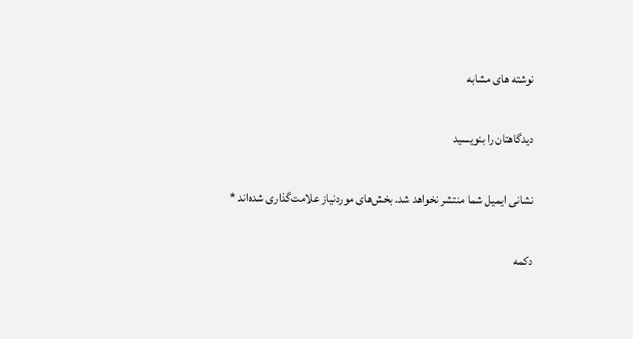نوشته های مشابه

دیدگاهتان را بنویسید

نشانی ایمیل شما منتشر نخواهد شد. بخش‌های موردنیاز علامت‌گذاری شده‌اند *

دکمه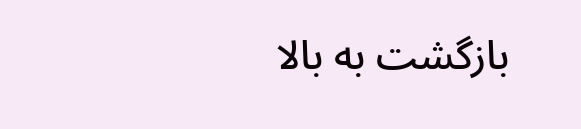بازگشت به بالا